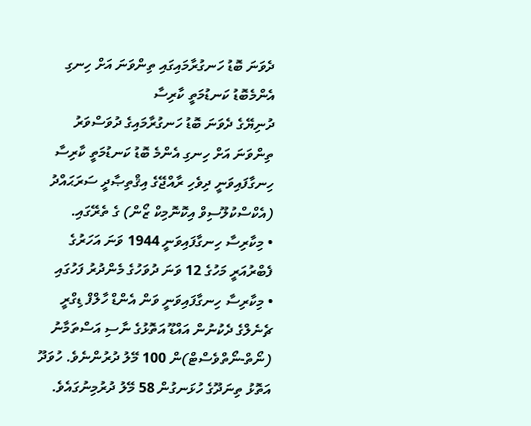ދެވަނަ ބޮޑު ހަނގުރާމައިގައި ތިންވަނަ އަށް ހިނގި އެންމެބޮޑު ކަނޑުމަތީ ކާރިސާ
ދުނިޔޭގެ ދެވަނަ ބޮޑު ހަނގުރާމައިގެ ދުވަސްވަރު ތިންވަނަ އަށް ހިނގި އެންމެ ބޮޑު ކަނޑުމަތީ ކާރިސާ ހިނގާފައިވަނީ ދިވެހި ރާއްޖޭގެ އިޤްތިޞާދީ ސަރަޙައްދު (އެކްސްކުލޫސިވް އިކޮނޮމިކް ޒޯން) ގެ ތެރޭގައި.
• މިކާރިސާ ހިނގާފައިވަނީ 1944 ވަނަ އަހަރުގެ ފެބްރުއަރީ މަހުގެ 12 ވަނަ ދުވަހުގެ މެންދުރު ފަހުގައި
• މިކާރިސާ ހިނގާފައިވަނީ ވަން އެންޑް ހާލްފް ޑިގްރީ ޗެނެލްގެ ދެކުނުން އައްޑޫ އަތޮޅުގެ ނާސި އަސްތަމާނު (ނޯތް-ނޯތްވެސްޓް)ން 100 މޭލު ދުރުންނެވެ. ހުވަދޫ އަތޮޅު ތިނަދޫގެ ހުޅަނގުން 58 މޭލު ދުރުމިނުގައެވެ.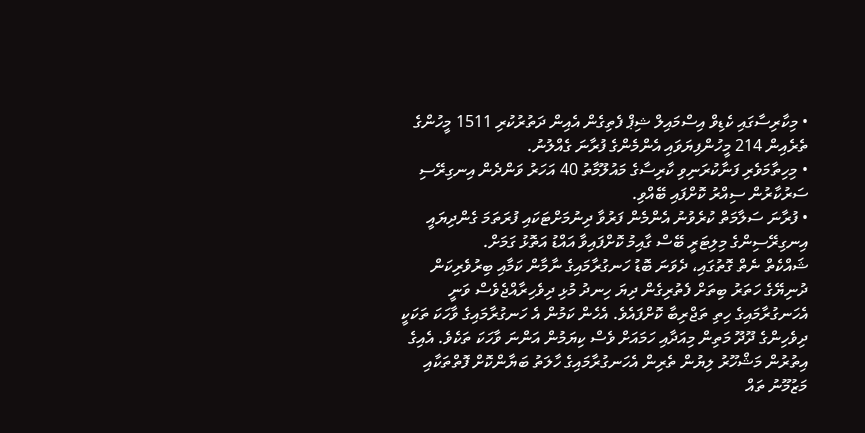• މިކާރިސާގައި ކެޑިވް އިސްމައިލް ޝިޕް ފެތިގެން އެއިން ދަތުރުކުރި 1511 މީހުންގެ ތެރެއިން 214 މީހުންފިޔަވައި އެންމެންގެ ފުރާނަ ގެއްލުނު.
• މިހިތާމަވެރި ފަނާކުރަނިވި ކާރިސާގެ މައުލޫމާތު 40 އަހަރު ވަންދެން އިނގިރޭސި ސަރުކާރުން ސިއްރު ކޮށްފައި ބޭއްވި.
• ފުރާނަ ސަލާމަތް ކުރެވުނު އެންމެން ފަރުވާ ދިނުމަށްޓަކައި ފުރަތަމަ ގެންދިޔައީ އިނގިރޭސިންގެ މިލިޓަރީ ބޭސް ގާއިމު ކޮށްފައިވާ އައްޑު އަތޮޅު ގަމަށް.
ޝައްކެތް ނެތް ގޮތުގައި، ދެވަނަ ބޮޑު ހަނގުރާމައިގެ ނާމާން ކަމާއި ބިރުވެރިކަން ދުނިޔޭގެ ހަތަރު ބިތަށް ފެތުރިގެން ދިޔަ ހިނދު މުޅި ދިވެހިރާއްޖެވެސް ވަނީ އެހަނގުރާމައިގެ ހިތި ތަޖްރިބާ ކޮށްފައެވެ. އެހެން ކަމުން އެ ހަނގުރާމައިގެ ވާހަކަ ތަކަކީ ދިވެހިންގެ ދޫދޫ މަތިން މިއަދާއި ހަމައަށް ވެސް ކިޔަމުން އަންނަ ވާހަކަ ތަކެވެ. އެއިގެ އިތުރުން މަޝްހޫރު ލިޔުން ތެރިން އެހަނގުރާމައިގެ ހާލަތު ބަޔާންކޮށް ފޮތްތަކާއި މަޒުމޫނު ތައް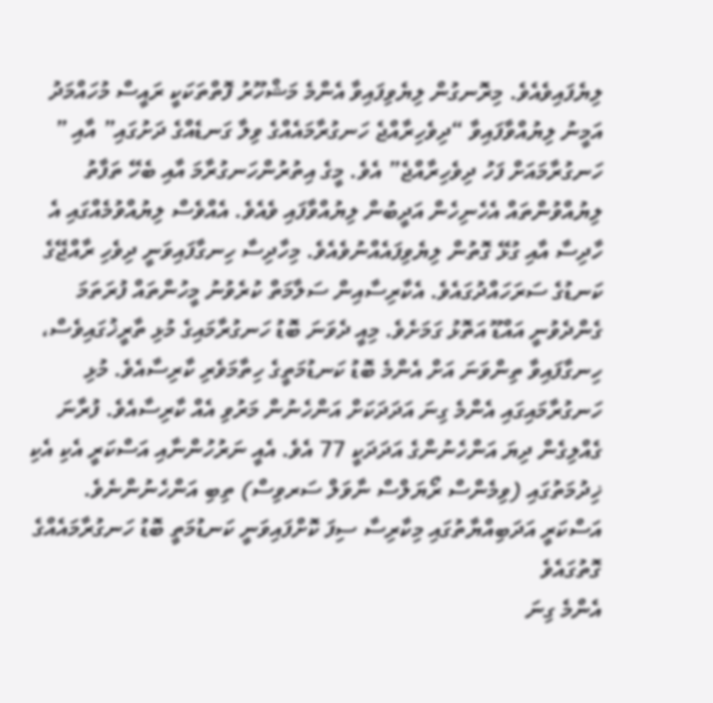ލިޔެފައިވެއެވެ. މިރޮނގުން ލިޔެވިފައިވާ އެންމެ މަޝްހޫރު ފޮތްތަކަކީ ރައީސް މުހައްމަދު އަމީނު ލިޔުއްވާފައިވާ “ދިވެހިރާއްޖެ ހަނގުރާމައެއްގެ ވިލާ ގަނޑެއްގެ ދަށުގައި” އާއި ” ހަނގުރާމައަށް ފަހު ދިވެހިރާއްޖެ” އެވެ. މީގެ އިތުރުންހަނގުރާމަ އާއި ބެހޭ ތަފާތު ލިޔުއްވުންތައް އެހެނިހެން އަދީބުން ލިޔުއްވާފައި ވެއެވެ. އެއްވެސް ލިޔުއްވުމެއްގައި އެ ހާދިސާ އާއި ގުޅޭ ގޮތުން ލިޔެވިފައެއްނުވެއެވެ. މިހާދިސާ ހިނގާފައިވަނީ ދިވެހި ރާއްޖޭގެ ކަނޑުގެ ސަރަހައްދުގައެވެ. އެކާރިސާއިން ސަލާމަތް ކުރެވުނު މީހުންތައް ފުރަތަމަ ގެންދެވުނީ އައްޑޫ އަތޮޅު ގަމަށެވެ. މިއީ ދެވަނަ ބޮޑު ހަނގުރާމައިގެ މުޅި ތާރީޚުގައިވެސް، ހިނގާފައިވާ ތިންވަނަ އަށް އެންމެ ބޮޑު ކަނޑުމަތީގެ ހިތާމަވެރި ކާރިސާއެވެ. މުޅި ހަނގުރާމައިގައި އެންމެ ގިނަ އަދަދަކަށް އަންހެނުން މަރުވި އެއް ކާރިސާއެވެ. ފުރާނަ ގެއްލިގެން ދިޔަ އަންހެނުންގެ އަދަދަކީ 77 އެވެ. އެއީ ނަރުހުންނާއި އަސްކަރީ އެކި އެކި ޚިދުމަތުގައި (ވިމެންސް ރޯޔަލްސް ނާވަލް ސަރވިސް) ތިބި އަންހެނުންނެވެ. އަސްކަރީ އަދަބިއްޔާތުގައި މިކާރިސާ ސިފަ ކޮށްފައިވަނީ ކަނޑުމަތީ ބޮޑު ހަނގުރާމައެއްގެ ގޮތުގައެވެ
އެންމެ ގިނަ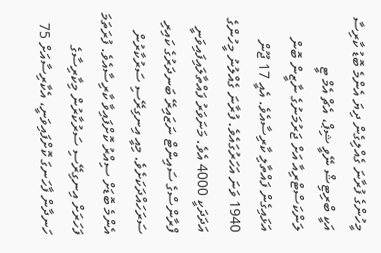މީހުންގެ ފުރާނަ ގެއްލިގެން ދިޔަ އެންމެ ބޮޑު ކާރިސާ އަކީ ބްރިޓިޝް ނޭވީ ޝިޕް، އެޗް އެމް ޓީ ލަންކަސްޓްރިއާ އަށް ޖަރުމަނުގެ ނާޒީން ބޮން އަޅައިގެން ފައްތާލި ކާރިސާއެވެ. އެއީ 17 ޖޫން 1940 ވަނަ އަހަރުގައެވެ. ފުރާނަ ގެއްލުނު މީހުންގެ އަދަދަކީ 4000 އެވެ. މަނަވަރު ފައްތާލައިފައިވަނީ ފްރާންސްގެ ސައިންޓް ނަޒައިރޭ ބަނދަރުގެ ކައިރި ސަރަހައްދަކަށެވެ. މިއީ އިނގިރޭސި ސަރުކާރުން އެންމެ ބޮޑަށް ސިއްރު ކޮށްފައިވާ ކާރިސާއެވެ. ފުރަތަމަ ފަހަރަށް އިނގިރޭސި ސަރުކާރުން މިކާރިސާގެ ހަނދާން ފާހަނގަ ކޮށްފައިވަނީ، އެކާރިސާއަށް 75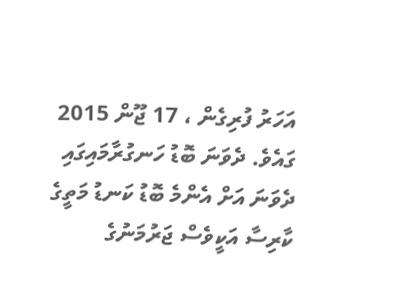އަހަރު ފުރިގެން ، 17 ޖޫން 2015 ގައެވެ. ދެވަނަ ބޮޑު ހަނގުރާމައިގައި ދެވަނަ އަށް އެންމެ ބޮޑު ކަނޑު މަތީގެ ކާރިސާ އަކީވެސް ޖަރުމަނުގެ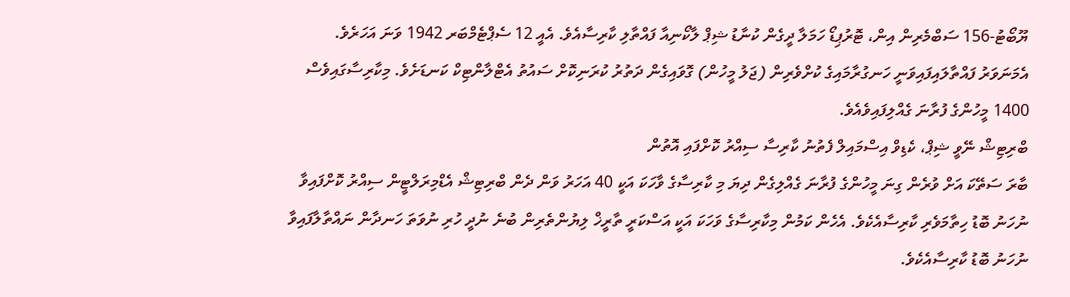ޔޫބޯޓު-156 ސަބްމެރިން އިން، ޓޮރުޕިޑޯ ހަމަލާ ދީގެން ކުނާޑު ޝިޕް ލާކޯނިއާ ފައްތާލި ކާރިސާއެވެ. އެއީ 12 ސެޕްޓެމްބަރ 1942 ވަނަ އަހަރެވެ. އެމަނަވަރު ފައްތާލައިފައިވަނީ ހަނގުރާމައިގެ ކުށްވެރިން (ޖަލު މީހުން) ގޮވައިގެން ދަތުރު ކުރަނިކޮށް ސައުތު އެޓްލާންޓިކް ކަނޑަށެވެ. މިކާރިސާގައިވެސް 1400 މީހުންގެ ފުރާނަ ގެއްލިފައިވެއެވެ.
ބްރިޓިޝް ނޭވީ ޝިޕް، ކެޑިވް އިސްމައިލް ފެތުނު ކާރިސާ ސިއްރު ކޮށްފައި އޮތުން
ބާރަ ސަތޭކަ އަށް ވުރެން ގިނަ މީހުންގެ ފުރާނަ ގެއްލިގެން ދިޔަ މި ކާރިސާގެ ވާހަކަ އަކީ 40 އަހަރު ވަން ދެން ބްރިޓިޝް އެޑްމިރަލްޓީން ސިއްރު ކޮށްފައިވާ ނުހަނު ބޮޑު ހިތާމަވެރި ކާރިސާއެކެވެ. އެހެން ކަމުން މިކާރިސާގެ ވަހަކަ އަކީ އަސްކަރީ ތާރީޚް ލިޔުންތެރިން ބުނެ ނުދީ ހުރި ނުވަތަ ހަނދާން ނައްތާލާފައިވާ ނުހަނު ބޮޑު ކާރިސާއެކެވެ.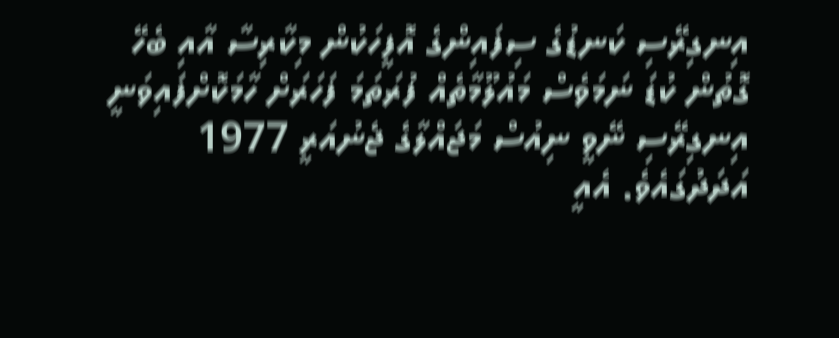އިނގިރޭސި ކަނޑުގެ ސިފައިންގެ އޮފީހަކުން މިކާރިސާ އާއި ބެހޭ ގޮތުން ކުޑަ ނަމަވެސް މައުލޫމާތެއް ފުރަތަމަ ފަހަރަށް ހާމަކޮށްފައިވަނީ އިނގިރޭސި ނޭވީ ނިއުސް މަޖައްލާގެ ޖެނުއަރީ 1977 އަދަދުގައެވެ. އެއީ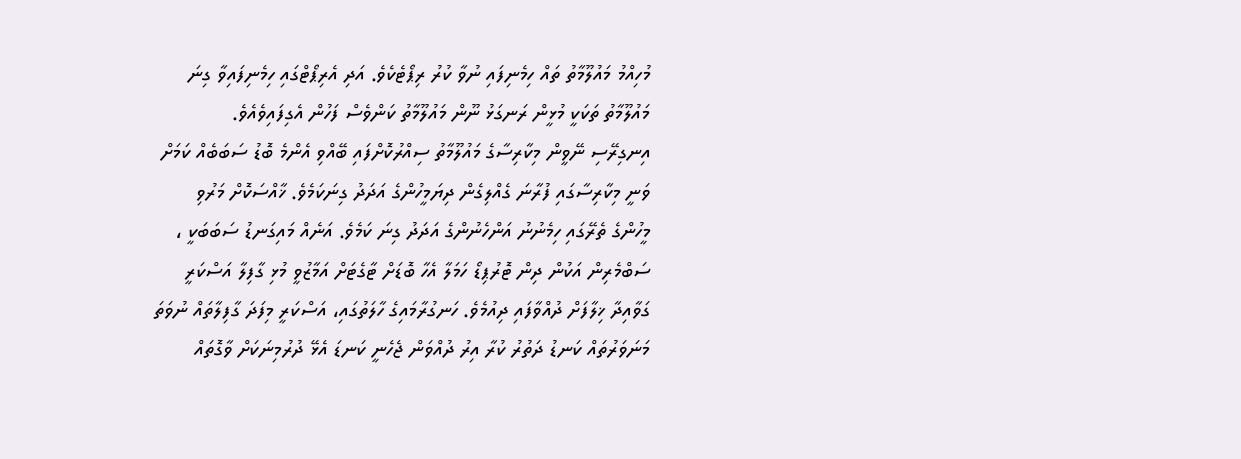މުހިއްމު މައުލޫމާތު ތައް ހިމެނިފައި ނުވާ ކުރު ރިޕޯޓެކެވެ. އަދި އެރިޕޯޓްގައި ހިމެނިފައިވާ ގިނަ މައުލޫމާތު ތަކަކީ މުޅީން ރަނގަޅު ނޫން މައުލޫމާތު ކަންވެސް ފަހުން އެގިފައިވެއެވެ.
އިނގިރޭސި ނޭވީން މިކާރިސާގެ މައުލޫމާތު ސިއްރުކޮށްފައި ބޭއްވި އެންމެ ބޮޑު ސަބަބެއް ކަމަށް ވަނީ މިކާރިސާގައި ފުރާނަ ގެއްލިގެން ދިޔަމީހުންގެ އަދަދު ގިނަކަމެވެ. ޚާއްސަކޮށް މަރުވި މީހުންގެ ތެރޭގައި ހިމެނުނު އަންހެނުންގެ އަދަދު ގިނަ ކަމެވެ. އަނެއް މައިގަނޑު ސަބަބަކީ ، ސަބްމެރިން އަކުން ދިން ޓޮރުޕިޑޯ ހަމަލާ އެހާ ބޮޑަށް ޓާގެޓަށް އަމާޒުވީ މުޅި ގާފިލާ އަސްކަރީ ގަވާއިދާ ޚިލާފަށް ދުއްވާފައި ދިއުމެވެ. ހަނގުރާމައިގެ ހާލަތުގައި، އަސްކަރީ މިފަދަ ގާފިލާތައް ނުވަތަ މަނަވަރުތައް ކަނޑު ދަތުރު ކުރާ އިރު ދުއްވަން ޖެހެނީ ކަނޑަ އެޅޭ ދުރުމިނަކަށް ވާގޮތައް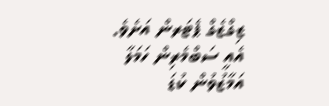ޒިގްޒެގް ޕެޓަރން އަށެވެ. އެއީ ސަބްމެރިން ހަމަލާ އަމާޒުވުން ކުޑަ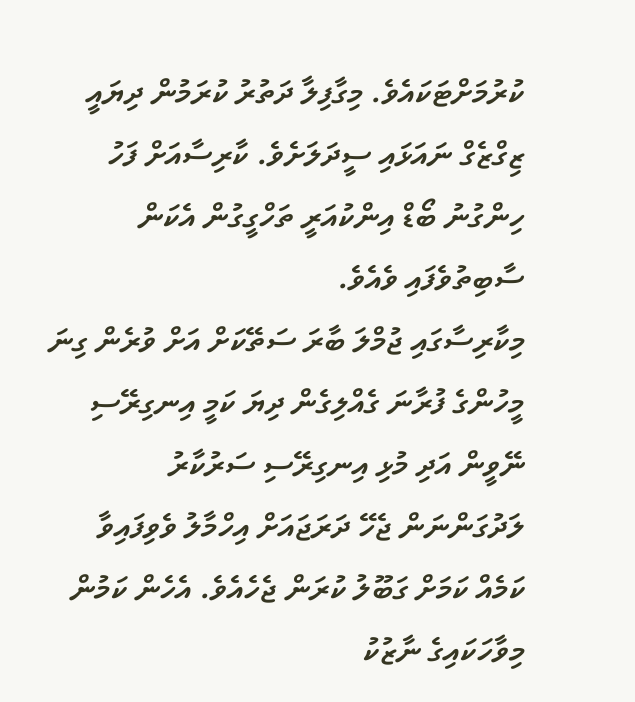ކުރުމަށްޓަކައެވެ. މިގާފިލާ ދަތުރު ކުރަމުން ދިޔައީ ޒިގްޒެގް ނައަޅައި ސީދަލަށެވެ. ކާރިސާއަށް ފަހު ހިންގުނު ބޯޑް އިންކުއަރީ ތަހްގީގުން އެކަން ސާބިތުވެފައި ވެއެވެ.
މިކާރިސާގައި ޖުމްލަ ބާރަ ސަތޭކަށް އަށް ވުރެން ގިނަ މީހުންގެ ފުރާނަ ގެއްލިގެން ދިޔަ ކަމީ އިނގިރޭސި ނޭވީން އަދި މުޅި އިނގިރޭސި ސަރުކާރު ލަދުގަންނަން ޖެހޭ ދަރަޖައަށް އިހްމާލު ވެވިފައިވާ ކަމެއް ކަމަށް ގަބޫލު ކުރަން ޖެހެއެވެ. އެހެން ކަމުން މިވާހަކައިގެ ނާޒުކު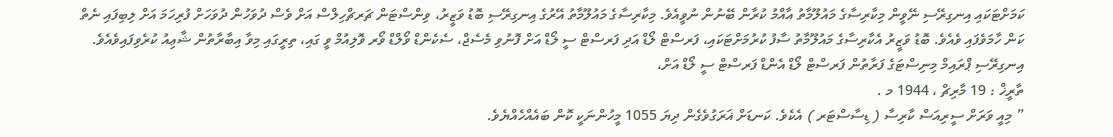ކަމަށްޓަކައި އިނގިރޭސި ނޭވީން މިކާރިސާގެ މައުލޫމާތު އާއްމު ކުރާން ބޭނުން ނުވީއެވެ. މިކާރިސާގެ މައުލޫމާތު އޭރުގެ އިނގިރޭސި ބޮޑު ވަޒީރު، ވިންސްޓަން ޗަރޗްހިލްސް އަށް ވެސް ދުވަހުން ދުވަހަށް ފުރިހަމަ އަށް ލިބިފައި ނެތް ކަން ހާމަވެފައި ވެއެވެ. ބޮޑު ވަޒީރު އެކާރިސާގެ މައުލޫމާތު ސާފު ކުރުމަށްޓަކައި، ފަރސްޓް ލޯޑް އަދި ފަރސްޓް ސީ ލޯޑް އަށް ފޮނުވި މެސެޖް، ސެކެންޑް ވޯލްޑް ވޯރ ވޮލިއުމް ވީ ގައި، ތިރީގައި މިވާ އިބާރާތުން ޝާޢިއު ކުރެވިފައިވެއެވެ.
އިނގިރޭސި ޕްރައިމް މިނިސްޓަގެ ފަރާތުން ފަރސްޓް ލޯޑް އެންޑް ފަރސްޓް ސީ ލޯޑް އަށް،
ތާރީޚް : 19 މާރިޗް ، 1944 މ .
” މިއީ ވަރަށް ސީރިއަސް ކާރިސާ ( ޑިސާސްޓަރ ) އެކެވެ. ކަނޑަށް ޣަރަގުވެގެން ދިޔަ 1055 މީހުންނަކީ ކޮން ބައެއްހެއްޔެވެ.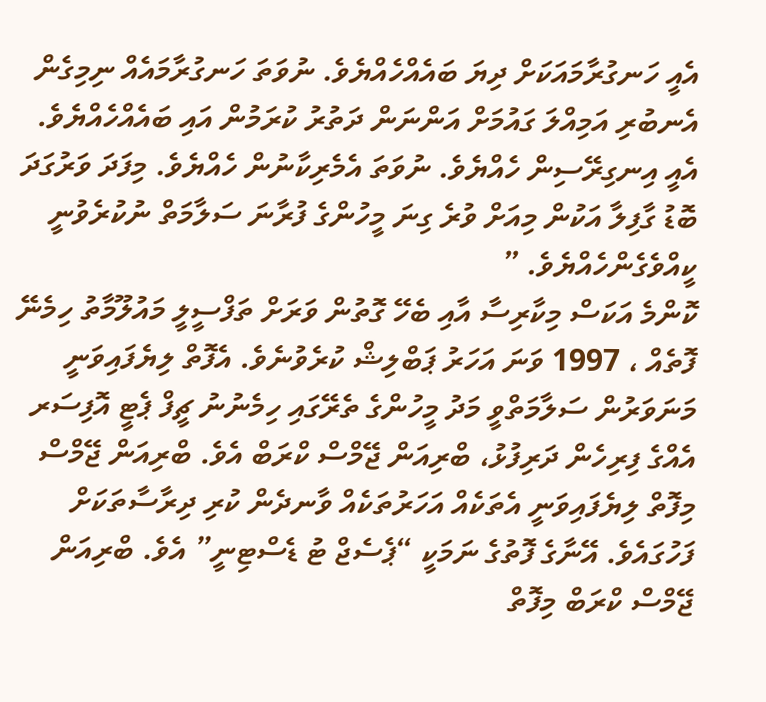އެއީ ހަނގުރާމައަކަށް ދިޔަ ބައެއްހެއްޔެވެ. ނުވަތަ ހަނގުރާމައެއް ނިމިގެން އެނބުރި އަމިއްލަ ގައުމަށް އަންނަން ދަތުރު ކުރަމުން އައި ބައެއްހެއްޔެވެ. އެއީ އިނގިރޭސިން ހެއްޔެވެ. ނުވަތަ އެމެރިކާނުން ހެއްޔެވެ. މިފަދަ ވަރުގަދަ ބޮޑު ގާފިލާ އަކުން މިއަށް ވުރެ ގިނަ މީހުންގެ ފުރާނަ ސަލާމަތް ނުކުރެވުނީ ކީއްވެގެންހެއްޔެވެ. ”
ކޮންމެ އަކަސް މިކާރިސާ އާއި ބެހޭ ގޮތުން ވަރަށް ތަފްސީލީ މައުލޫމާތު ހިމެނޭ ފޮތެއް ، 1997 ވަނަ އަހަރު ޕަބްލިޝް ކުރެވުނެވެ. އެފޮތް ލިޔެފައިވަނީ މަނަވަރުން ސަލާމަތްވީ މަދު މީހުންގެ ތެރޭގައި ހިމެނުނު ޗީފް ޕެޓީ އޮފިސަރ އެއްގެ ފިރިހެން ދަރިފުޅު، ބްރިއަން ޖޭމްސް ކްރަބް އެވެ. ބްރިއަން ޖޭމްސް މިފޮތް ލިޔެފައިވަނީ އެތަކެއް އަހަރުތަކެއް ވާނދެން ކުރި ދިރާސާތަކަށް ފަހުގައެވެ. އޭނާގެ ފޮތުގެ ނަމަކީ “ޕެސެޖް ޓު ޑެސްޓިނީ” އެވެ. ބްރިއަން ޖޭމްސް ކްރަބް މިފޮތް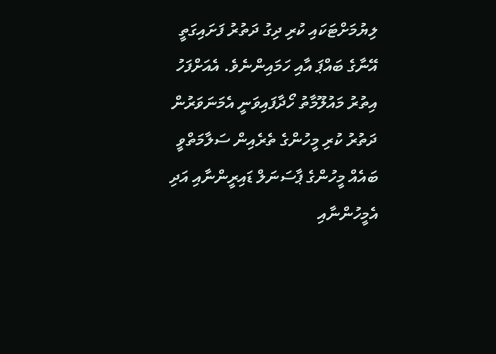ލިޔުމަށްޓަކައި ކުރި ދިގު ދަތުރު ފަށައިގަތީ އޭނާގެ ބައްޕަ އާއި ހަމައިންނެވެ. އެއަށްފަހު އިތުރު މައުލޫމާތު ހޯދާފައިވަނީ އެމަނަވަރުން ދަތުރު ކުރި މީހުންގެ ތެރެއިން ސަލާމަތްވީ ބައެއް މީހުންގެ ޕާސަނަލް ޑައިރީންނާއި އަދި އެމީހުންނާއި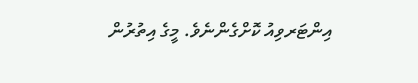އިންޓަރވިއު ކޮށްގެންނެވެ. މީގެ އިތުރުން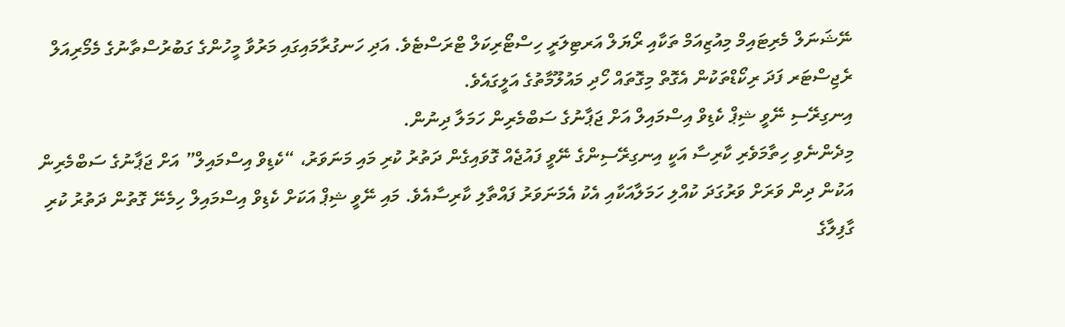ނޭޝަނަލް މެރިޓައިމް މިއުޒިއަމް ތަކާއި ރޯޔަލް އަރޓިލަރީ ހިސްޓޯރިކަލް ޓްރަސްޓެވެ. އަދި ހަނގުރާމައިގައި މަރުވާ މީހުންގެ ގަބުރުސްތާނުގެ މެމޯރިއަލް ރެޖިސްޓަރ ފަދަ ރިކޯޑްތަކުން އެގޮތް މިގޮތައް ހޯދި މައުލޫމާތުގެ އަލީގައެވެ.
އިނގިރޭސި ނޭވީ ޝިޕް ކެޑިވް އިސްމައިލް އަށް ޖަޕާނުގެ ސަބްމެރިން ހަމަލާ ދިނުން.
މިދެންނެވި ހިތާމަވެރި ކާރިސާ އަކީ އިނގިރޭސިންގެ ނޭވީ ފައުޖެއް ގޮވައިގެން ދަތުރު ކުރި މައި މަނަވަރު، “ކެޑިވް އިސްމައިލް” އަށް ޖަޕާނުގެ ސަބްމެރިން އަކުން ދިން ވަރަށް ވަރުގަދަ ކުއްލި ހަމަލާއަކާއި އެކު އެމަނަވަރު ފައްތާލި ކާރިސާއެވެ. މައި ނޭވީ ޝިޕް އަކަށް ކެޑިވް އިސްމައިލް ހިމެނޭ ގޮތުން ދަތުރު ކުރި ގާފިލާގެ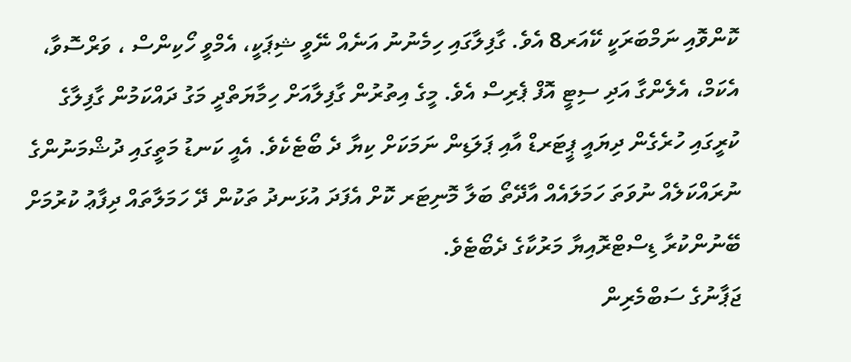ކޮންވޮއި ނަމްބަރަކީ ކޭއަރ8 އެވެ. ގާފިލާގައި ހިމެނުނު އަނެއް ނޭވީ ޝިޕަކީ، އެމްވީ ހޯކިންސް ، ވަރްސޮވާ، އެކަމް، އެލެންގާ އަދި ސިޓީ އޮފް ޕެރިސް އެވެ. މީގެ އިތުރުން ގާފިލާއަށް ހިމާޔަތްދީ މަގު ދައްކަމުން ގާފިލާގެ ކުރީގައި ހުރެގެން ދިޔައީ ޕީޓަރޑް އާއި ޕަލަޑިން ނަމަކަށް ކިޔާ ދެ ބޯޓެކެވެ. އެއީ ކަނޑު މަތީގައި ދުޝްމަނުންގެ ނުރައްކަލެއް ނުވަތަ ހަމަލައެއް އާދޭތޯ ބަލާ މޮނިޓަރ ކޮށް އެފަދަ އުޅަނދު ތަކުން ދޭ ހަމަލާތައް ދިފާޢު ކުރުމަށް ބޭނުންކުރާ ޑިސްޓްރޮއިޔާ މަރުކާގެ ދެބޯޓެވެ.
ޖަޕާނުގެ ސަބްމެރިން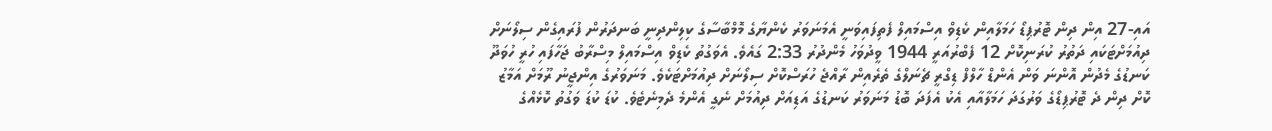އައި-27 އިން ދިން ޓޮރުޕިޑޯ ހަމަލާއިން ކެޑިވް އިސްމައިލް ފެތިފައިވަނީ އެމަނަވަރު ކެންޔާގެ މޮމްބާސާގެ ކިލިންދިނީ ބަނދަރުން ފުރައިގެން ސިލޯނަށް ދިއުމަށްޓަކައި ދަތުރު ކުރަނިކޮށް 12 ފެބްރުއަރީ 1944 ވީދުވަހު މެންދުރު 2:33 ގައެވެ. އެވަގުތު ކެޑިވް އިސްމައިލް މިސްރާބު ޖަހާފައި ހުރީ ހުވަދޫ ކަނޑުގެ މެދުން އޮންނަ ވަން އެންޑް ހާލްފް ޑިގްރީ ޗެނަލްގެ ތެރެއިން ރާއްޖެ ހުރަސްކޮށް ސިލޯނަށް ދިއުމަށްޓަކެވެ. މަނަވަރުގެ އިންޖީނު ރޫމަށް އަމާޒު ކޮށް ދިން ދެ ޓޮރުޕިޑޯގެ ވަރުގަދަ ހަމަލާއާއި އެކު އެފަދަ ބޮޑު މަނަވަރު ކަނޑުގެ އަޑިއަށް ދިއުމަށް ނެގީ އެންމެ ދެމިނެޓެވެ. ކުޑަ ކުޑަ ވަގުތު ކޮޅެއްގެ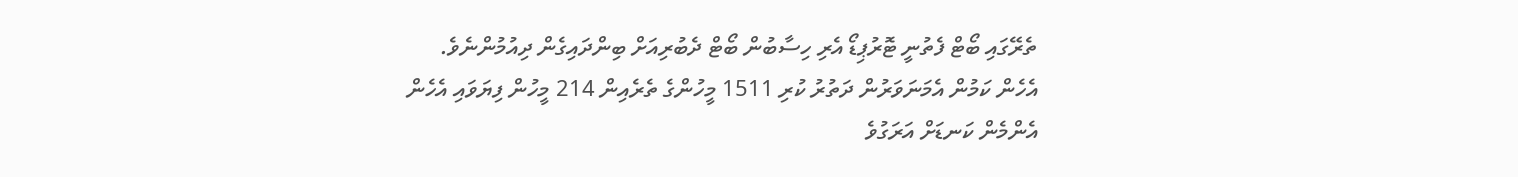ތެރޭގައި ބޯޓް ފެތުނީ ޓޮރުޕިޑޯ އެރި ހިސާބުން ބޯޓް ދެބުރިއަށް ބިންދައިގެން ދިއުމުންނެވެ. އެހެން ކަމުން އެމަނަވަރުން ދަތުރު ކުރި 1511 މީހުންގެ ތެރެއިން 214 މީހުން ފިޔަވައި އެހެން އެންމެން ކަނޑަށް އަރަގުވެ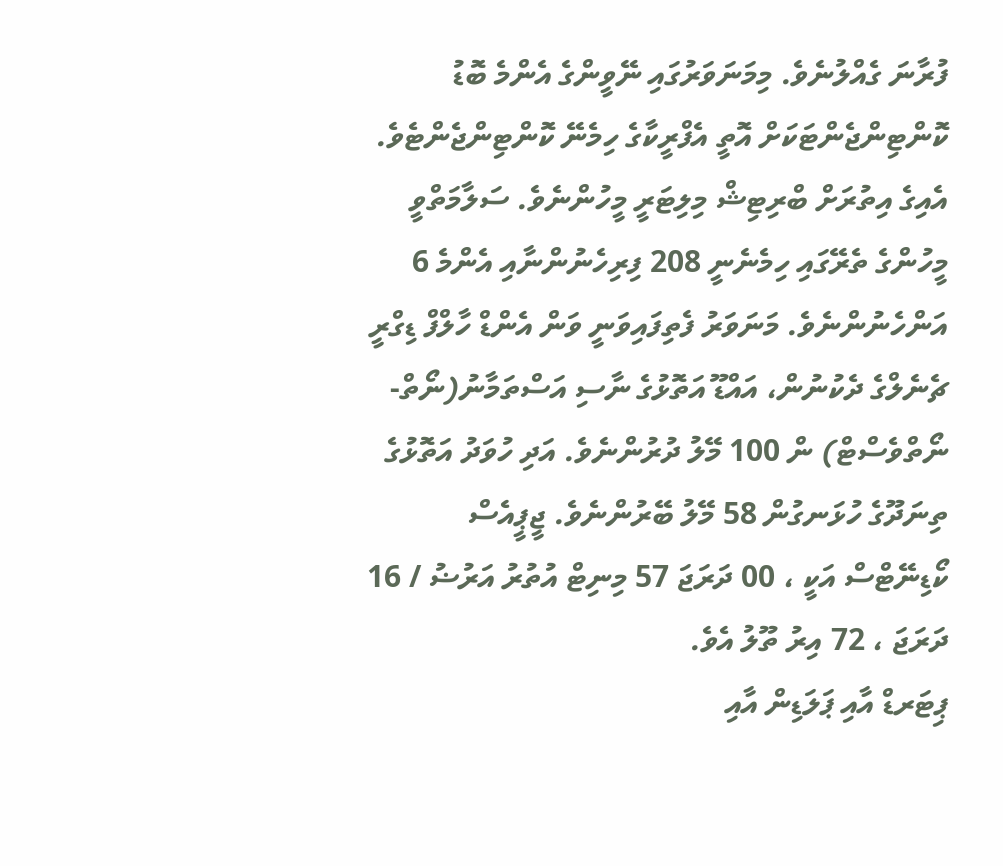ފުރާނަ ގެއްލުނެވެ. މިމަނަވަރުގައި ނޭވީންގެ އެންމެ ބޮޑު ކޮންޓިންޖެންޓަކަށް އޮތީ އެފްރީކާގެ ހިމެނޭ ކޮންޓިންޖެންޓެވެ. އެއިގެ އިތުރަށް ބްރިޓިޝް މިލިޓަރީ މީހުންނެވެ. ސަލާމަތްވީ މީހުންގެ ތެރޭގައި ހިމެނެނީ 208 ފިރިހެނުންނާއި އެންމެ 6 އަންހެނުންނެވެ. މަނަވަރު ފެތިފައިވަނީ ވަން އެންޑް ހާލްފް ޑިގްރީ ޗެނެލްގެ ދެކުނުން، އައްޑޫ އަތޮޅުގެ ނާސި އަސްތަމާނު(ނޯތް-ނޯތްވެސްޓް) ން 100 މޭލު ދުރުންނެވެ. އަދި ހުވަދު އަތޮޅުގެ ތިނަދޫގެ ހުޅަނގުން 58 މޭލު ބޭރުންނެވެ. ޖީޕީއެސް ކޯޑިނޭޓްސް އަކީ ، 00 ދަރަޖަ 57 މިނިޓް އުތުރު އަރުޟު / 16 ދަރަޖަ ، 72 އިރު ތޫލު އެވެ.
ޕިޓަރޑް އާއި ޕަލަޑިން އާއި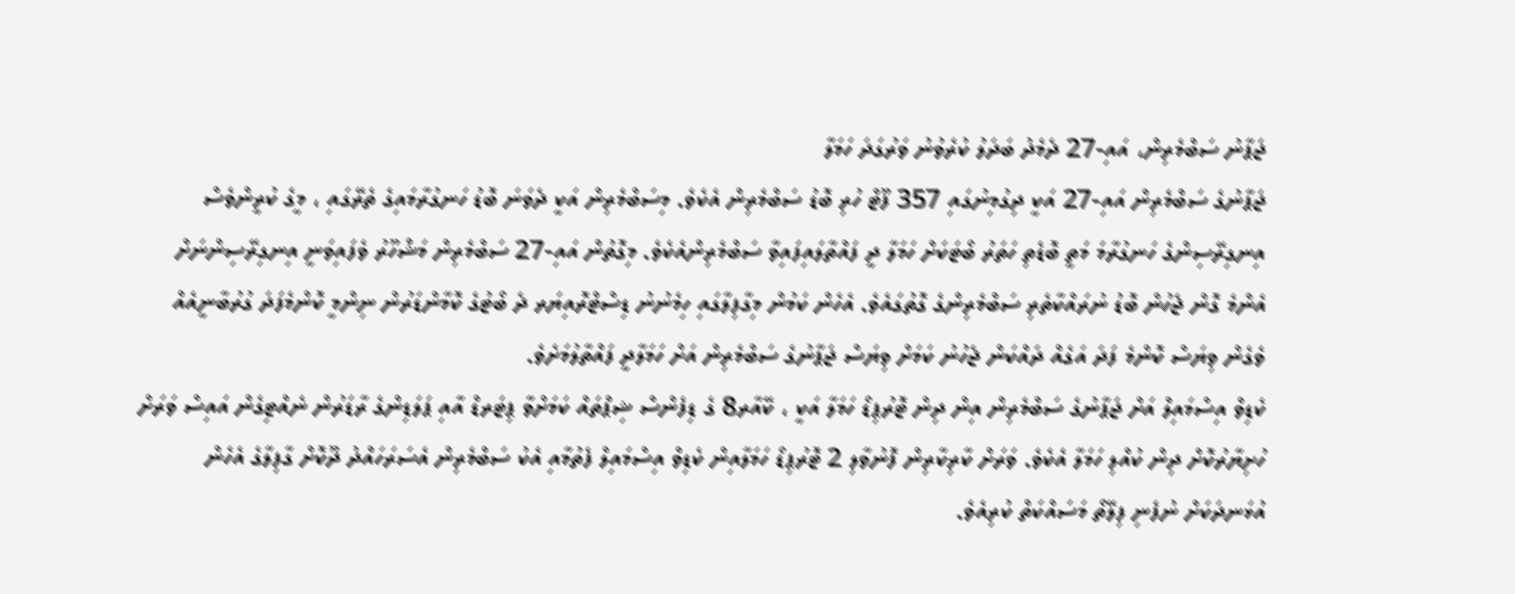ޖަޕާނު ސަބްމެރިން، އައި-27 ދެމެދު ބަދަލު ކުރެވުނު ވަރުގަދަ ހަމަލާ
ޖަޕާނުގެ ސަބްމެރިން އައި-27 އަކީ ދިގުމިނުގައި 357 ފޫޓް ހުރި ބޮޑު ސަބްމެރިން އެކެވެ. މިސަބްމެރިން އަކީ ދެވަނަ ބޮޑު ހަނގުރާމައިގެ ތެރޭގައި ، މީގެ ކުރީންވެސް އިނގިރޭސިންގެ ހަނގުރާމަ މަތީ ބޮޑެތި ހަތަރު ބޯޓަކަށް ހަމަލާ ދީ ފައްތާލައިފައިވާ ސަބްމެރިންއެކެވެ. މިގޮތުން އައި-27 ސަބްމެރިން މަޝްހޫރު ވެފައިވަނީ އިނގިރޭސިންނަށް އެންމެ ގޮން ޖެހުން ބޮޑު ނުރައްކާތެރި ސަބްމެރިންގެ ގޮތުގައެވެ. އެހެން ކަމުން މިގާފިލާގައި ހިމެނުނު ޑިސްޓްރޮއިޔަރ ދެ ބޯޓުގެ ކޮމާންޑަރުން ނިންމީ ކޮންމެފަދަ ގުރުބާނީއެއް ވެގެން ވިޔަސް ކޮންމެ ފަދަ އަގެއް ދައްކަން ޖެހުނު ކަމަށް ވިޔަސް ޖަޕާނުގެ ސަބްމެރިން އަށް ހަމަލާދީ ފައްތާލުމަށެވެ.
ކެޑިވް އިސްމައިލް އަށް ޖަޕާނުގެ ސަބްމެރިން އިން ދިން ޓޮރުޕިޑޯ ހަމަލާ އަކީ ، ކޭއާރ8 ގެ ޑިފެންސް ޝިޕްތައް ކަމަށްވާ ޕިޓަރޑް އާއި ޕަލަޑިންގެ ރާޑަރުން ނެއްޓިގެން އައިސް ވަރަށް ހުށިޔާރުކޮށް ދިން ކުއްލި ހަމަލާ އެކެވެ. ވަރަށް ކާރިކާރިން ފޮނުވާލި 2 ޓޮރުޕިޑޯ ހަމަލާއިން ކެޑިވް އިސްމައިލް ފެތުމާއި އެކު ސަބްމެރިން އެސަރަހައްދު ދޫކޮށް ގާފިލާގެ އެހެން އުޅަނދަކަށް ނުފެނި ފިލޭތޯ މަސައްކަތް ކުރިއެވެ.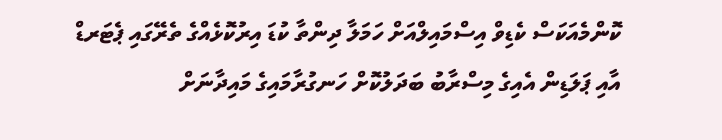ކޮންމެއަކަސް ކެޑިވް އިސްމައިލްއަށް ހަމަލާ ދިންތާ ކުޑަ އިރުކޮޅެއްގެ ތެރޭގައި ޕެޓަރޑް އާއި ޕަލަޑިން އެއިގެ މިސްރާބު ބަދަލުކޮށް ހަނގުރާމައިގެ މައިދާނަށް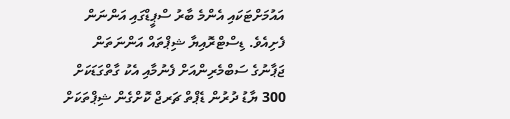އައުމަށްޓަކައި އެންމެ ބާރު ސްޕީޑްގައި އަންނަން ފެށިއެވެ. ޑިސްޓްރޮއިޔާ ޝިޕްތައް އަންނަތަން ޖަޕާނުގެ ސަބްމެރިންއަށް ފެނުމާއި އެކު ގާތްގަޑަކަށް 300 ޔާޑު ދުރުން ޑެޕްތް ޗަރޖް ކޮށްގެން ޝިޕްތަކަށް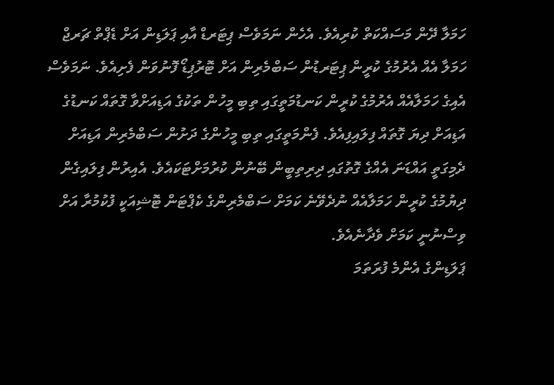ހަމަލާ ދޭން މަސައްކަތް ކުރިއެވެ. އެހެން ނަމަވެސް ޕިޓަރޑް އާއި ޕަލަޑިން އަށް ޑެޕްތް ޗަރޖް ހަމަލާ އެއް އެރުމުގެ ކުރީން ޕިޓަރޑުން ސަބްމެރިން އަށް ޓޮރުޕިޑޯ ފޮނުވަން ފެށިއެވެ. ނަމަވެސް އެއިގެ ހަމަލާއެއް އެރުމުގެ ކުރީން ކަނޑުމަތީގައި ތިބި މީހުން ތަކުގެ އަޑިއަށްވާ ގޮތައް ކަނޑުގެ އަޑިއަށް ދިޔަ ގޮތައް ފިލައިފިއެވެ. ފެންމަތީގައި ތިބި މީހުންގެ ދަށުން ސަބްމެރިން އަޑިއަށް ދެމިގަތީ އައްޑަނަ އެއްގެ ގޮތުގައި ދިރިތިބީން ބޭނުން ކުރުމަށްޓަކައެވެ. އެއިރުން ފިލައިގެން ދިޔުމުގެ ކުރީން ހަމަލާއެއް ނުދެވޭނެ ކަމަށް ސަބްމެރިންގެ ކެޕްޓަން ޓޮޝިއަކީ ފުކުމުރާ އަށް ވިސްނުނީ ކަމަށް ވެދާނެއެވެ.
ޕަލަޑިންގެ އެންމެ ފުރަތަމަ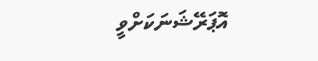އޮޕަރޭޝަނަކަށްވީ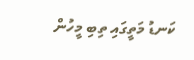ކަނޑު މަތީގައި ތިބި މީހުން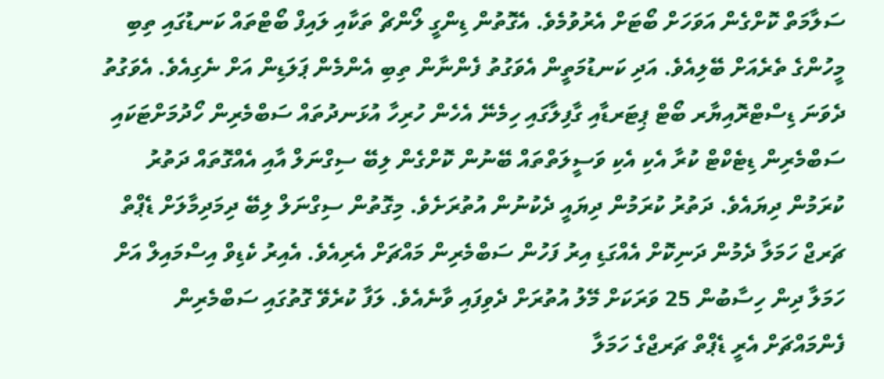ސަލާމަތް ކޮށްގެން އަވަހަށް ބޯޓަށް އެރުވުމެވެ. އެގޮތުން ޑިންގީ ލޯންޗް ތަކާއި ލައިފް ބޯޓްތައް ކަނޑުގައި ތިބި މީހުންގެ ތެރެއަށް ބޭލިއެވެ. އަދި ކަނޑުމަތީން އެވަގުތު ފެންނާން ތިބި އެންމެން ޕަލަޑިން އަށް ނެގިއެވެ. އެވަގުތު ދެވަނަ ޑިސްޓްރޮއިޔާރ ބޯޓް ޕިޓަރޑާއި ގާފިލާގައި ހިމެނޭ އެހެން ހުރިހާ އުޅަނދުތައް ސަބްމެރިން ހޯދުމަށްޓަކައި ސަބްމެރިން ޑިޓެކްޓް ކުރާ އެކި އެކި ވަސީލަތްތައް ބޭނުން ކޮށްގެން ލިބޭ ސިގްނަލް އާއި އެއްގޮތައް ދަތުރު ކުރަމުން ދިޔައެވެ. ދަތުރު ކުރަމުން ދިޔައީ ދެކުނުން އުތުރަށެވެ. މިގޮތުން ސިގްނަލް ލިބޭ ދިމަދިމާލަށް ޑެޕްތް ޗަރޖް ހަމަލާ ދެމުން ދަނިކޮށް އެއްގަޑި އިރު ފަހުން ސަބްމެރިން މައްޗަށް އެރިއެވެ. އެއިރު ކެޑިވް އިސްމައިލް އަށް ހަމަލާ ދިން ހިސާބުން 25 ވަރަކަށް މޭލު އުތުރަށް ދެވިފައި ވާނެއެވެ. ލަފާ ކުރެވޭ ގޮތުގައި ސަބްމެރިން ފެންމައްޗަށް އެރީ ޑެޕްތް ޗަރޖްގެ ހަމަލާ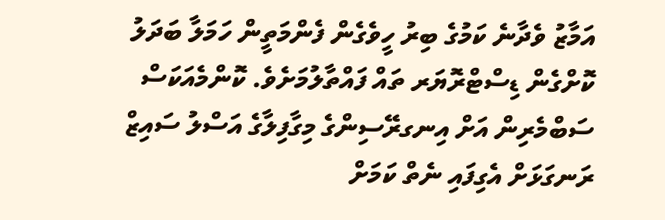އަމާޒު ވެދާނެ ކަމުގެ ބިރު ހީވެގެން ފެންމަތީން ހަމަލާ ބަދަލު ކޮށްގެން ޑިސްޓްރޮޔަރ ތައް ފައްތާލުމަށެވެ. ކޮންމެއަކަސް ސަބްމެރިން އަށް އިނގރޭސިންގެ މިގާފިލާގެ އަސްލު ސައިޒް ރަނގަޅަށް އެގިފައި ނެތް ކަމަށް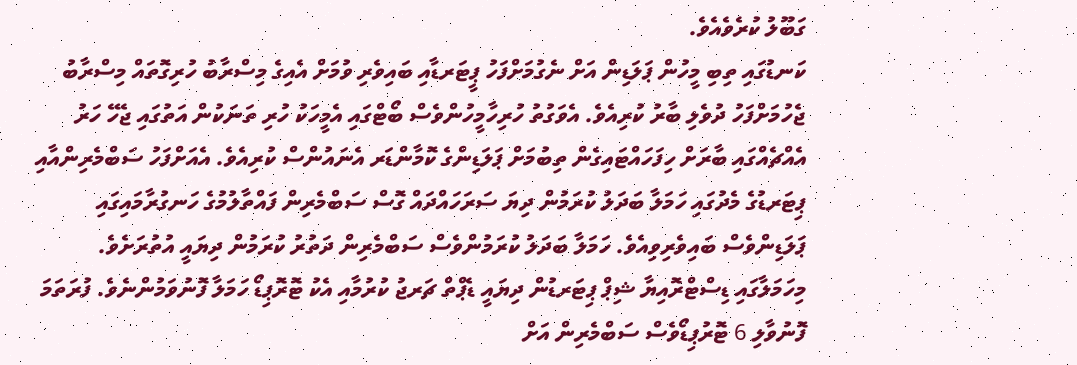ގަބޫލު ކުރެވެއެވެ.
ކަނޑުގައި ތިބި މީހުން ޕަލަޑިން އަށް ނެގުމަށްފަހު ޕީޓަރޑާއި ބައިވެރި ވުމަށް އެއިގެ މިސްރާބު ހުރިގޮތައް މިސްރާބު ޖެހުމަށްފަހު ދުވެލި ބާރު ކުރިއެވެ. އެވަގުތު ހުރިހާމީހުންވެސް ބޯޓްގައި އެމީހަކު ހުރި ތަނަކުން އަތުގައި ޖެހޭ ހަރު އެއްޗެއްގައި ބާރަށް ހިފަހައްޓައިގެން ތިބުމަށް ޕަލަޑިންގެ ކޮމާންޑަރ އެނައުންސް ކުރިއެވެ. އެއަށްފަހު ސަބްމެރިންއާއި ޕިޓަރޑުގެ މެދުގައި ހަމަލާ ބަދަލު ކުރަމުން ދިޔަ ސަރަހައްދައް ގޮސް ސަބްމެރިން ފައްތާލުމުގެ ހަނގުރާމައިގައި ޕަލަޑިންވެސް ބައިވެރިވިއެވެ. ހަމަލާ ބަދަލު ކުރަމުންވެސް ސަބްމެރިން ދަތުރު ކުރަމުން ދިޔައީ އުތުރަށެވެ.
މިހަމަލާގައި ޑިސްޓްރޮއިޔާ ޝިޕް ޕިޓަރޑުން ދިޔައީ ޑެޕްތް ޗަރޖު ކުރުމާއި އެކު ޓޮރޮޕިޑޯ ހަމަލާ ފޮނުވަމުންނެވެ. ފުރަތަމަ ފޮނުވާލި 6 ޓޮރުޕިޑޯވެސް ސަބްމެރިން އަށް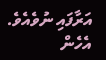އަރާފައި ނުވެއެވެ. އެހެން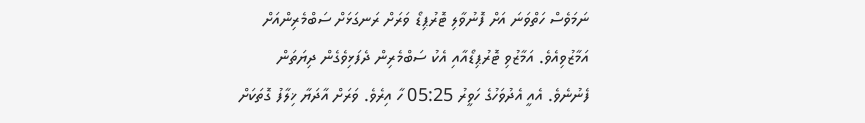ނަމަވެސް ހަތްވަނަ އަށް ފޮނުވާލި ޓޮރުޕިޑޯ ވަރަށް ރަނގަޅަށް ސަބްމެރިންއަށް އަމާޒުވިއެވެ. އަމާޒުވި ޓޮރުޕިޑޯއާއި އެކު ސަބްމެރިން ދެފަޅިވެގެން ދިޔަތަން ފެނުނެވެ. އެއީ އެދުވަހުގެ ހަވީރު 05:25 ހާ އިރެވެ. ވަރަށް އާދަޔާ ޚިލާފު ގޮތަކަށް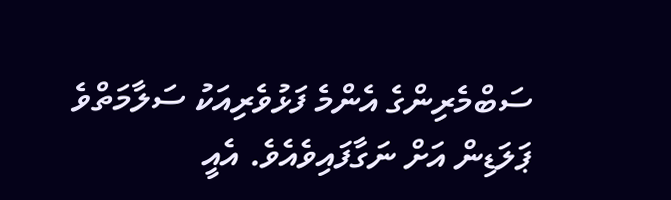ސަބްމެރިންގެ އެންމެ ފަޅުވެރިއަކު ސަލާމަތްވެ ޕަލަޑިން އަށް ނަގާފައިވެއެވެ. އެއީ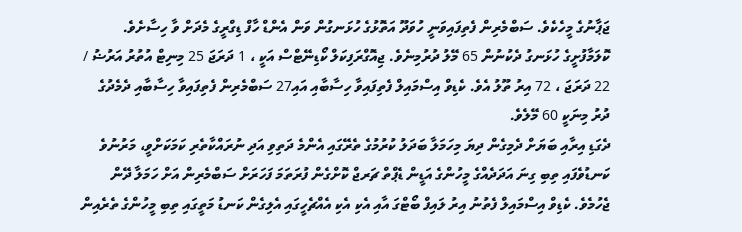ޖަޕާނުގެ މީހެކެވެ. ސަބްމެރިން ފެތިފައިވަނީ ހުވަދޫ އަތޮޅުގެ ހުޅަނގުން ވަން އެންޑް ހާފް ޑިގްރީގެ މެދަށް ވާ ހިސާށެވެ. ކޮލަމާފުށީގެ ހުޅަނގު ދެކުނުން 65 މޭލު ދުރުމިނެވެ. ޖިއޮގްރަފިކަލް ކޯޑިނޭޓްސް އަކީ ، 1 ދަރަޖަ 25 މިނިޓް އުތުރު އަރުޟު / 22 ދަރަޖަ ، 72 އިރު ތޫލު އެވެ. ކެޑިވް އިސްމައިލް ފެތިފައިވާ ހިސާބާއި އައި27 ސަބްމެރިން ފެތިފައިވާ ހިސާބާއި ދެމެދުގެ ދުރު މިނަކީ 60 މޭލެވެ.
ދެގަޑި އިރާއި ބަޔަށް ދެމިގެން ދިޔަ މިހަމަލާ ބަދަލު ކުރުމުގެ ތެރޭގައި އެންމެ ދަތިވި އަދި ނުރައްކާތެރި ކަމަކަށްވީ، މަރުނުވެ ކަނޑުވެފައި ތިބި ގިނަ އަދަދެއްގެ މީހުންގެ އަޑީން ޑެޕްތް ޗަރޖް ކޮށްގެން ފުރަތަމަ ފަހަރަށް ސަބްމެރިން އަށް ހަމަލާ ދޭން ޖެހުމެވެ. ކެޑިވް އިސްމައިލް ފެތުނު އިރު ލައިފް ބޯޓްގަ އާއި އެކި އެކި އެއްޗެހީގައި އެލިގެން ކަނޑު މަތީގައި ތިބި މީހުންގެ ތެރެއިން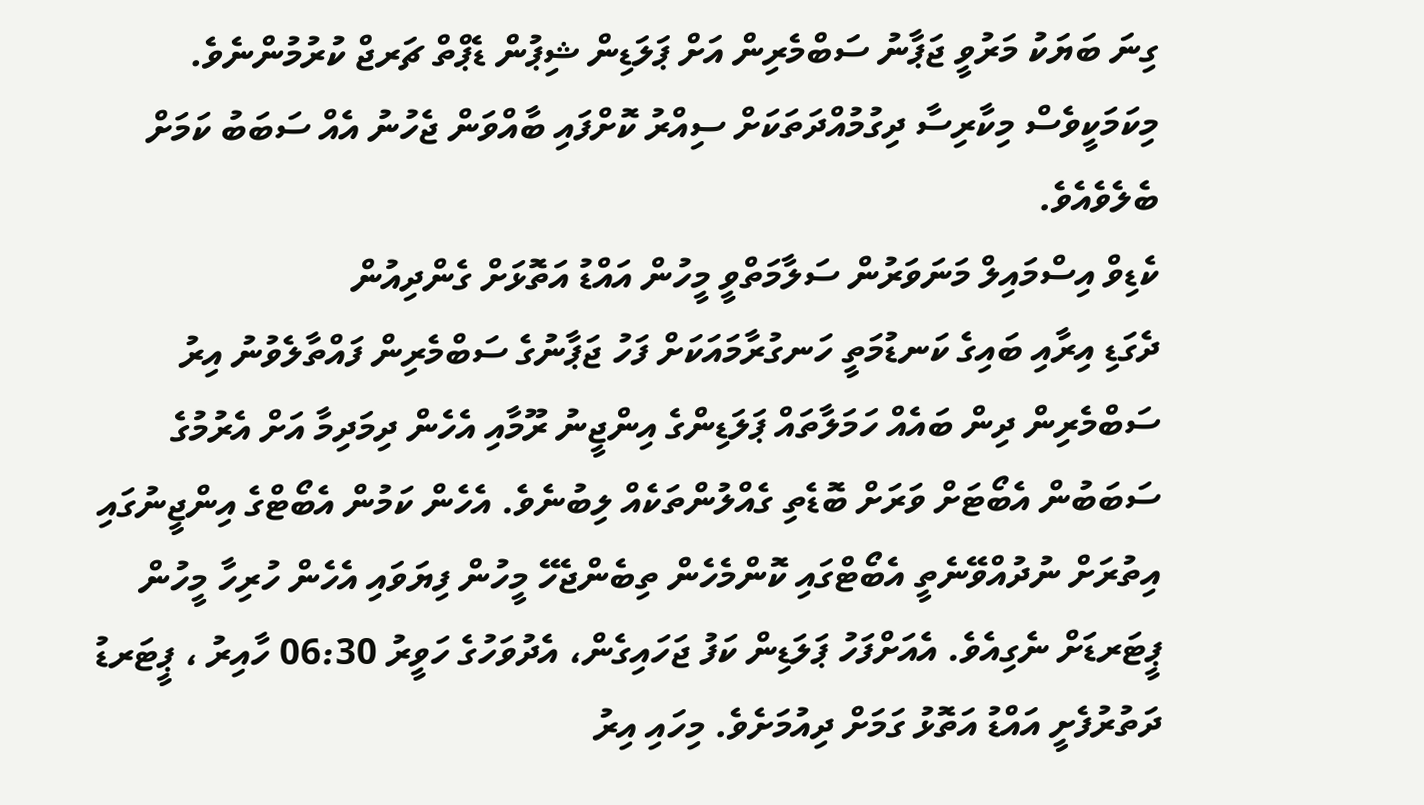ގިނަ ބަޔަކު މަރުވީ ޖަޕާނު ސަބްމެރިން އަށް ޕަލަޑިން ޝިޕުން ޑެޕްތް ޗަރޖް ކުރުމުންނެވެ. މިކަމަކީވެސް މިކާރިސާ ދިގުމުއްދަތަކަށް ސިއްރު ކޮށްފައި ބާއްވަން ޖެހުނު އެއް ސަބަބު ކަމަށް ބެލެވެއެވެ.
ކެޑިވް އިސްމައިލް މަނަވަރުން ސަލާމަތްވީ މީހުން އައްޑު އަތޮޅަށް ގެންދިއުން
ދެގަޑި އިރާއި ބައިގެ ކަނޑުމަތީ ހަނގުރާމައަކަށް ފަހު ޖަޕާނުގެ ސަބްމެރިން ފައްތާލެވުނު އިރު ސަބްމެރިން ދިން ބައެއް ހަމަލާތައް ޕަލަޑިންގެ އިންޖީނު ރޫމާއި އެހެން ދިމަދިމާ އަށް އެރުމުގެ ސަބަބުން އެބޯޓަށް ވަރަށް ބޮޑެތި ގެއްލުންތަކެއް ލިބުނެވެ. އެހެން ކަމުން އެބޯޓްގެ އިންޖީނުގައި އިތުރަށް ނުދުއްވޭނެތީ އެބޯޓްގައި ކޮންމެހެން ތިބެންޖެހޭ މީހުން ފިޔަވައި އެހެން ހުރިހާ މީހުން ޕީޓަރޑަށް ނެގިއެވެ. އެއަށްފަހު ޕަލަޑިން ކަފު ޖަހައިގެން، އެދުވަހުގެ ހަވީރު 06:30 ހާއިރު ، ޕީޓަރޑު ދަތުރުފެށީ އައްޑު އަތޮޅު ގަމަށް ދިއުމަށެވެ. މިހައި އިރު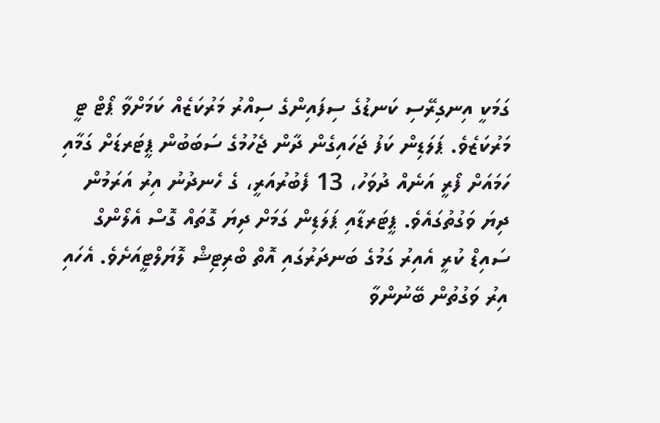ގަމަކީ އިނގިރޭސި ކަނޑުގެ ސިފައިންގެ ސިއްރު މަރުކަޒެއް ކަމަށްވާ ޕޯޓް ޓީ މަރުކަޒެވެ. ޕަލަޑިން ކަފު ޖަހައިގެން ދާން ޖެހުމުގެ ސަބަބުން ޕީޓަރޑަށް ގަމާއި ހަމައަށް ފޯރީ އަނެއް ދުވަހު، 13 ފެބުރުއަރީ، ގެ ހެނދުނު އިރު އަރަމުން ދިޔަ ވަގުތުގައެވެ. ޕީޓަރޑާއި ޕަލަޑިން ގަމަށް ދިޔަ ގޮތައް ގޮސް އެލޯންގް ސައިޑް ކުރީ އެއިރު ގަމުގެ ބަނދަރުގައި އޮތް ބްރިޓިޝް ލޮޔަލްޓީއަށެވެ. އެހައި އިރު ވަގުތުން ބޭނުންވާ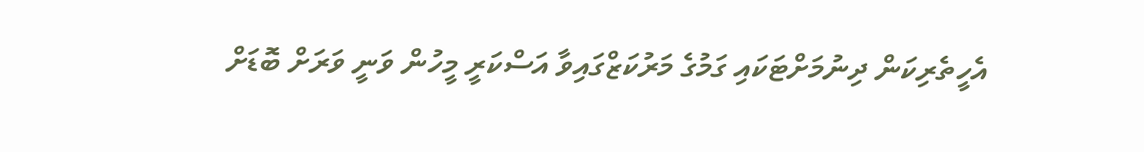އެހީތެރިކަން ދިނުމަށްޓަކައި ގަމުގެ މަރުކަޒްގައިވާ އަސްކަރީ މީހުން ވަނީ ވަރަށް ބޮޑަށް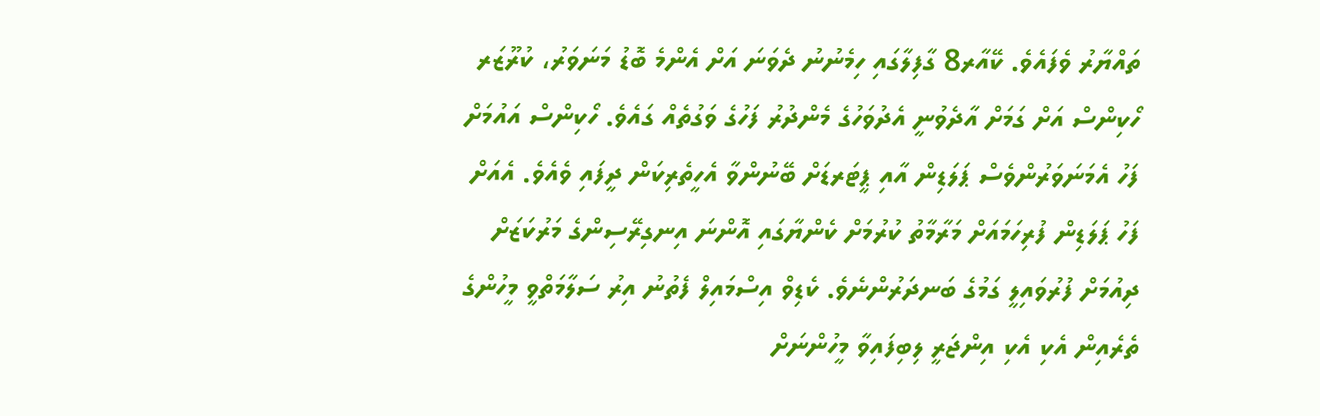ތައްޔާރު ވެފައެވެ. ކޭއާރ8 ގާފިލާގައި ހިމެނުނު ދެވަނަ އަށް އެންމެ ބޮޑު މަނަވަރު، ކުރޫޒަރ ހޯކިންސް އަށް ގަމަށް އާދެވުނީ އެދުވަހުގެ މެންދުރު ފަހުގެ ވަގުތެއް ގައެވެ. ހޯކިންސް އައުމަށް ފަހު އެމަނަވަރުންވެސް ޕަލަޑިން އާއި ޕީޓަރޑަށް ބޭނުންވާ އެހީތެރިކަން ދީފައި ވެއެވެ. އެއަށް ފަހު ޕަލަޑިން ފުރިހަމައަށް މަރާމާތު ކުރުމަށް ކެންޔާގައި އޮންނަ އިނގިރޭސިންގެ މަރުކަޒަށް ދިއުމަށް ފުރުވައިލީ ގަމުގެ ބަނދަރުންނެވެ. ކެޑިވް އިސްމައިލް ފެތުނު އިރު ސަލާމަތްވީ މީހުންގެ ތެރެއިން އެކި އެކި އިންޖަރީ ލިބިފައިވާ މީހުންނަށް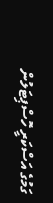ގަމުގެ އަސްކަރީ ހޮސްޕިޓަލުން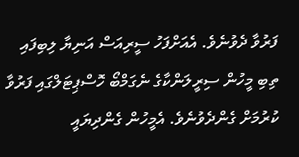ފަރުވާ ދެވުނެވެ. އެއަށްފަހު ސީރިއަސް އަނިޔާ ލިބިފައި ތިބި މީހުން ސިރީލަންކާގެ ނެގަމްބޯ ހޮސްޕިޓަލްގައި ފަރުވާ ކުރުމަށް ގެންދެވުނެވެ. އެމީހުން ގެންދިޔައީ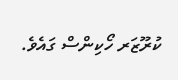ކުރޫޒަރ ހޯކިންސް ގައެވެ.